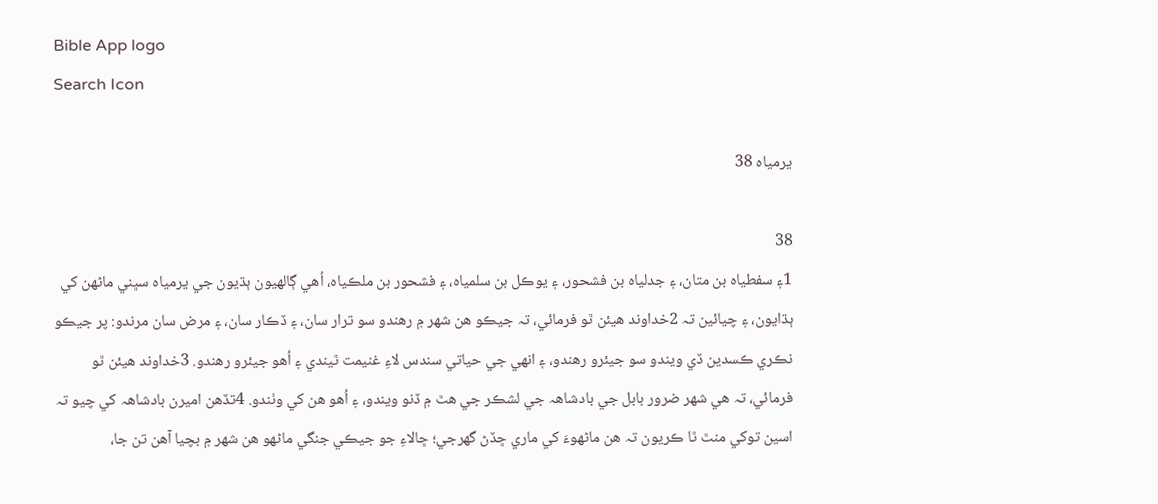Bible App logo
Search Icon

يرمياہ 38

38
1۽ سفطياہ بن متان، ۽ جدلياہ بن فشحور، ۽ يوڪل بن سلمياہ، ۽ فشحور بن ملڪياہ، اُهي ڳالهيون ٻڌيون جي يرمياہ سڀني ماڻهن کي ٻڌايون، ۽ چيائين تہ 2خداوند هيئن ٿو فرمائي، تہ جيڪو هن شهر ۾ رهندو سو ترار سان، ۽ ڏڪار سان، ۽ مرض سان مرندو: پر جيڪو نڪري ڪسدين ڏي ويندو سو جيئرو رهندو، ۽ انهي جي حياتي سندس لاءِ غنيمت ٿيندي ۽ اُهو جيئرو رهندو. 3خداوند هيئن ٿو فرمائي، تہ هي شهر ضرور بابل جي بادشاهہ جي لشڪر جي هٿ ۾ ڏنو ويندو، ۽ اُهو هن کي وٺندو. 4تڏهن اميرن بادشاهہ کي چيو تہ اسين توکي منٿ ٿا ڪريون تہ هن ماڻهوءَ کي ماري ڇڏڻ گهرجي؛ ڇالاءِ جو جيڪي جنگي ماڻهو هن شهر ۾ بچيا آهن تن جا،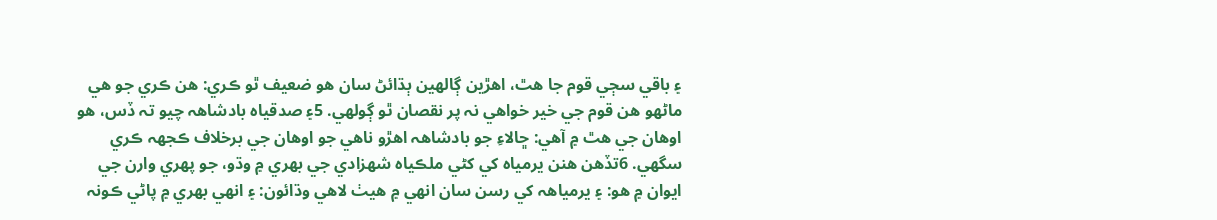۽ باقي سڄي قوم جا هٿ، اهڙين ڳالهين ٻڌائڻ سان هو ضعيف ٿو ڪري: هن ڪري جو هي ماڻهو هن قوم جي خير خواهي نہ پر نقصان ٿو ڳولهي. 5۽ صدقياہ بادشاهہ چيو تہ ڏس، هو اوهان جي هٿ ۾ آهي: ڇالاءِ جو بادشاهہ اهڙو ناهي جو اوهان جي برخلاف ڪجهہ ڪري سگهي. 6تڏهن هنن يرمياہ کي کڻي ملڪياہ شهزادي جي بهري ۾ وڌو، جو پهري وارن جي ايوان ۾ هو: ۽ يرمياهہ کي رسن سان انهي ۾ هيٺ لاهي وڌائون: ۽ انهي بهري ۾ پاڻي ڪونہ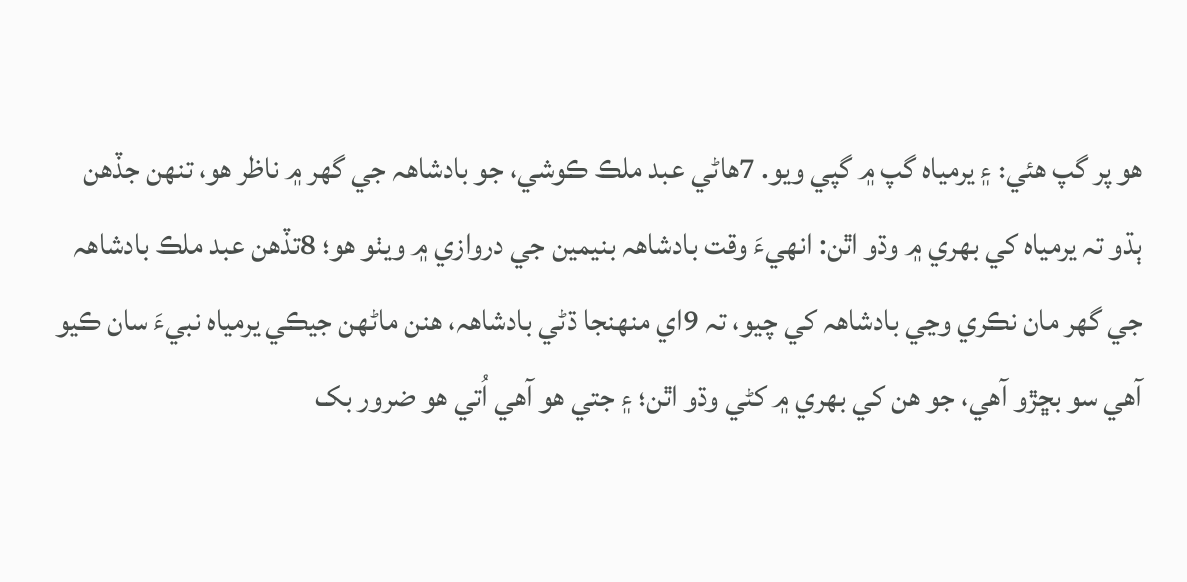هو پر گپ هئي: ۽ يرمياہ گپ ۾ گپي ويو. 7هاڻي عبد ملڪ ڪوشي، جو بادشاهہ جي گهر ۾ ناظر هو، تنهن جڏهن ٻڌو تہ يرمياہ کي بهري ۾ وڌو اٿن: انهيءَ وقت بادشاهہ بنيمين جي دروازي ۾ ويٺو هو؛ 8تڏهن عبد ملڪ بادشاهہ جي گهر مان نڪري وڃي بادشاهہ کي چيو، تہ 9اي منهنجا ڌڻي بادشاهہ، هنن ماڻهن جيڪي يرمياہ نبيءَ سان ڪيو آهي سو بڇڙو آهي، جو هن کي بهري ۾ کڻي وڌو اٿن؛ ۽ جتي هو آهي اُتي هو ضرور بک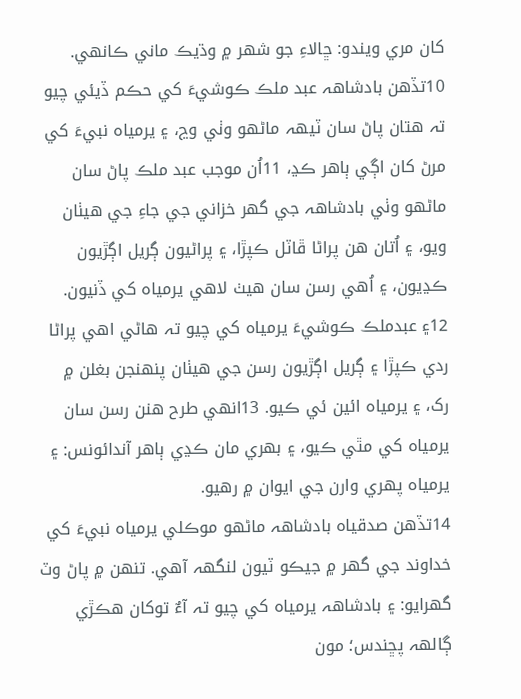کان مري ويندو: ڇالاءِ جو شهر ۾ وڌيڪ ماني ڪانهي. 10تڏهن بادشاهہ عبد ملڪ ڪوشيءَ کي حڪم ڏيئي چيو تہ هتان پاڻ سان ٽيهہ ماڻهو وٺي وڃ، ۽ يرمياہ نبيءَ کي مرڻ کان اڳي ٻاهر ڪڍ، 11اُن موجب عبد ملڪ پاڻ سان ماڻهو وٺي بادشاهہ جي گهر خزاني جي جاءِ جي هيٺان ويو، ۽ اُتان هن پراڻا ڦاٽل ڪپڙا، ۽ پراڻيون ڳريل اڳڙيون ڪڍيون، ۽ اُهي رسن سان هيٺ لاهي يرمياہ کي ڏنيون. 12۽ عبدملڪ ڪوشيءَ يرمياہ کي چيو تہ هاڻي اهي پراڻا ردي ڪپڙا ۽ ڳريل اڳڙيون رسن جي هيٺان پنهنجن بغلن ۾ رک، ۽ يرمياہ ائين ئي ڪيو. 13انهي طرح هنن رسن سان يرمياہ کي مٿي ڪيو، ۽ بهري مان ڪڍي ٻاهر آندائونس: ۽ يرمياہ پهري وارن جي ايوان ۾ رهيو.
14تڏهن صدقياہ بادشاهہ ماڻهو موڪلي يرمياہ نبيءَ کي خداوند جي گهر ۾ جيڪو ٽيون لنگهہ آهي. تنهن ۾ پاڻ وٽ گهرايو: ۽ بادشاهہ يرمياہ کي چيو تہ آءٌ توکان هڪڙي ڳالهہ پڇندس؛ مون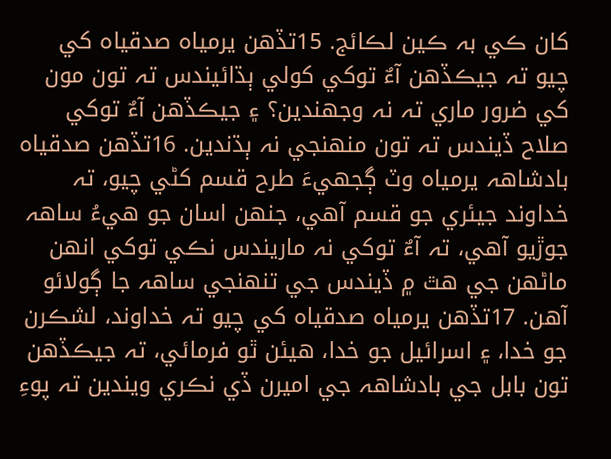کان ڪي بہ ڪين لڪائج. 15تڏهن يرمياہ صدقياہ کي چيو تہ جيڪڏهن آءٌ توکي کولي ٻڌائيندس تہ تون مون کي ضرور ماري تہ نہ وجهندين؟ ۽ جيڪڏهن آءٌ توکي صلاح ڏيندس تہ تون منهنجي نہ ٻڌندين. 16تڏهن صدقياہ بادشاهہ يرمياہ وٽ ڳجهيءَ طرح قسم کڻي چيو، تہ خداوند جيئري جو قسم آهي، جنهن اسان جو هيءُ ساهہ جوڙيو آهي، تہ آءٌ توکي نہ ماريندس نڪي توکي انهن ماڻهن جي هٿ ۾ ڏيندس جي تنهنجي ساهہ جا ڳولائو آهن. 17تڏهن يرمياہ صدقياہ کي چيو تہ خداوند، لشڪرن جو خدا، ۽ اسرائيل جو خدا، هيئن ٿو فرمائي، تہ جيڪڏهن تون بابل جي بادشاهہ جي اميرن ڏي نڪري ويندين تہ پوءِ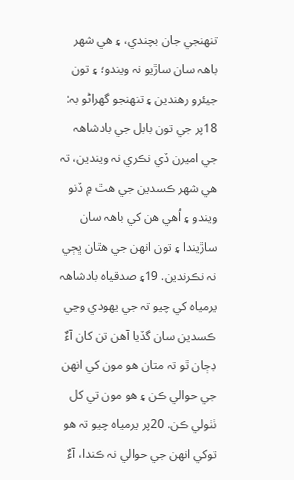تنهنجي جان بچندي، ۽ هي شهر باهہ سان ساڙيو نہ ويندو؛ ۽ تون جيئرو رهندين ۽ تنهنجو گهراڻو بہ: 18پر جي تون بابل جي بادشاهہ جي اميرن ڏي نڪري نہ ويندين، تہ هي شهر ڪسدين جي هٿ ۾ ڏنو ويندو ۽ اُهي هن کي باهہ سان ساڙيندا ۽ تون انهن جي هٿان ڀڄي نہ نڪرندين. 19۽ صدقياہ بادشاهہ يرمياہ کي چيو تہ جي يهودي وڃي ڪسدين سان گڏيا آهن تن کان آءٌ ڊڄان ٿو تہ متان هو مون کي انهن جي حوالي ڪن ۽ هو مون تي کل ٺٺولي ڪن. 20پر يرمياہ چيو تہ هو توکي انهن جي حوالي نہ ڪندا، آءٌ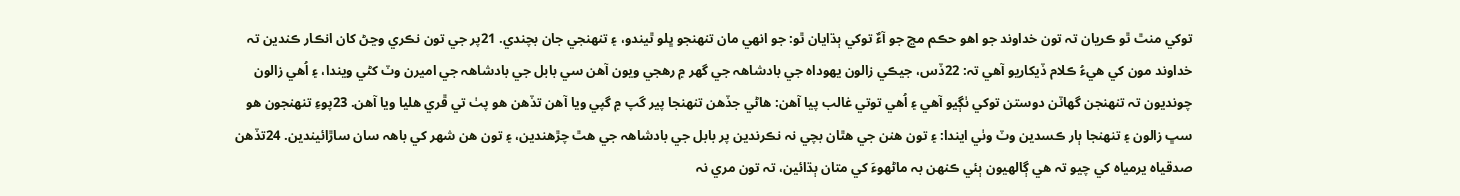توکي منٿ ٿو ڪريان تہ تون خداوند جو اهو حڪم مڃ جو آءٌ توکي ٻڌايان ٿو: جو انهي مان تنهنجو ڀلو ٿيندو، ۽ تنهنجي جان بچندي. 21پر جي تون نڪري وڃڻ کان انڪار ڪندين تہ خداوند مون کي هيءُ ڪلام ڏيکاريو آهي تہ: 22ڏس، جيڪي زالون يهوداہ جي بادشاهہ جي گهر ۾ رهجي ويون آهن سي بابل جي بادشاهہ جي اميرن وٽ کڻي ويندا، ۽ اُهي زالون چونديون تہ تنهنجن گهاٽن دوستن توکي ٺڳيو آهي ۽ اُهي توتي غالب پيا آهن: هاڻي جڏهن تنهنجا پير گپ ۾ گپي ويا آهن تڏهن هو پٺ تي ڦري هليا ويا آهن. 23پوءِ تنهنجون هو سڀ زالون ۽ تنهنجا ٻار ڪسدين وٽ وٺي ايندا: ۽ تون هنن جي هٿان بچي نہ نڪرندين پر بابل جي بادشاهہ جي هٿ چڙهندين، ۽ تون هن شهر کي باهہ سان ساڙائيندين. 24تڏهن صدقياہ يرمياہ کي چيو تہ هي ڳالهيون ٻئي ڪنهن بہ ماڻهوءَ کي متان ٻڌائين، تہ تون مري نہ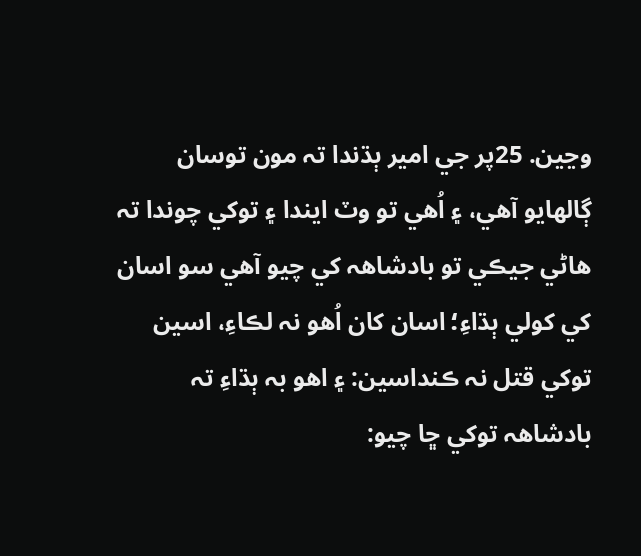وڃين. 25پر جي امير ٻڌندا تہ مون توسان ڳالهايو آهي، ۽ اُهي تو وٽ ايندا ۽ توکي چوندا تہ هاڻي جيڪي تو بادشاهہ کي چيو آهي سو اسان کي کولي ٻڌاءِ؛ اسان کان اُهو نہ لڪاءِ، اسين توکي قتل نہ ڪنداسين: ۽ اهو بہ ٻڌاءِ تہ بادشاهہ توکي ڇا چيو: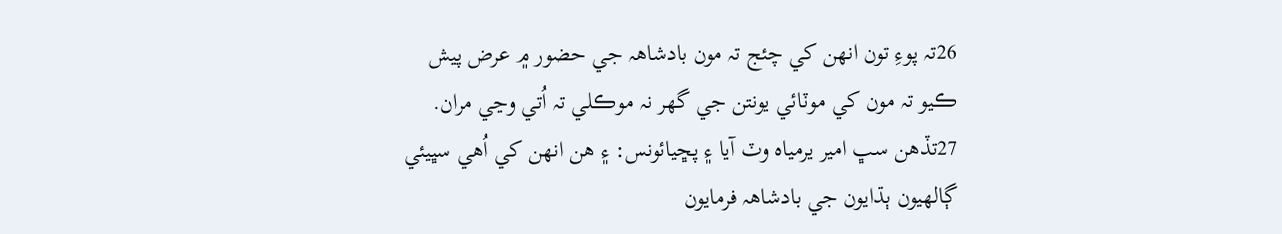26تہ پوءِ تون انهن کي چئج تہ مون بادشاهہ جي حضور ۾ عرض پيش ڪيو تہ مون کي موٽائي يونتن جي گهر نہ موڪلي تہ اُتي وڃي مران. 27تڏهن سڀ امير يرمياہ وٽ آيا ۽ پڇيائونس: ۽ هن انهن کي اُهي سڀيئي ڳالهيون ٻڌايون جي بادشاهہ فرمايون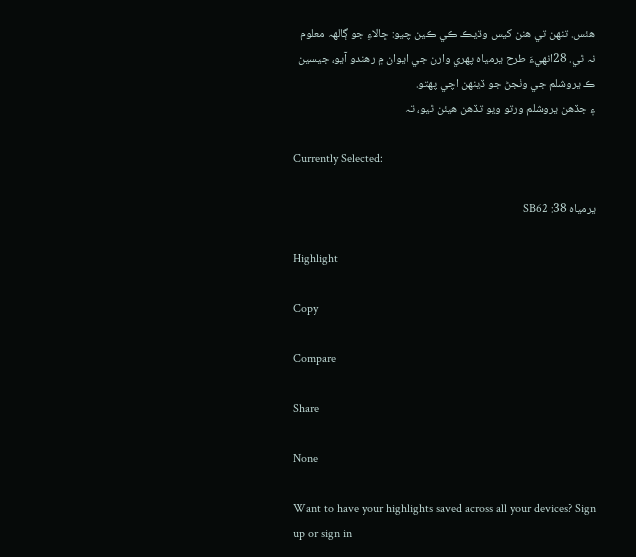هئس. تنهن تي هنن کيس وڌيڪ ڪي ڪين چيو: ڇالاءِ جو ڳالهہ معلوم نہ ٿي. 28انهيءَ طرح يرمياہ پهري وارن جي ايوان ۾ رهندو آيو، جيسين ڪ يروشلم جي وٺجڻ جو ڏينهن اچي پهتو.
۽ جڏهن يروشلم ورتو ويو تڏهن هيئن ٿيو، تہ

Currently Selected:

يرمياہ 38: SB62

Highlight

Copy

Compare

Share

None

Want to have your highlights saved across all your devices? Sign up or sign in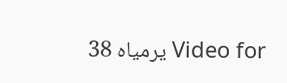Video for يرمياہ 38